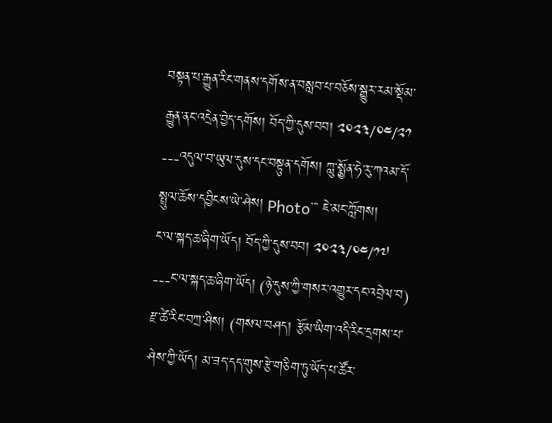བསྟན་པ་རྒྱུན་རིང་གནས་དགོས་ན་བསླབ་པ་བཅོས་སྒྱུར་རམ་སྡོམ་རྒྱུན་ནང་འདྲེན་བྱེད་དགོས། བོད་ཀྱི་དུས་བབ། ༢༠༢༣/༠༤/༢༡ ---འདུལ་བ་ཡུལ་དུས་དང་བསྟུན་དགོས། ཀླུ་སྨྱོན་ཧེ་རུ་ཀའམ་དོ་སྤྲུལ་ཆོས་དབྱིངས་ཡེ་ཤེས། Photo་་་ ཇེ་མང་ཀློགས།
ང་ལ་སྐད་ཆ་ཞིག་ཡོད། བོད་ཀྱི་དུས་བབ། ༢༠༢༣/༠༤/༡༧ ---ང་ལ་སྐད་ཆ་ཞིག་ཡོད། (ཉེ་དུས་ཀྱི་གསར་འགྱུར་དང་འབྲེལ་བ) རྫ་ཚེ་རིང་བཀྲ་ཤིས། (གསལ་བཤད། རྩོམ་ཡིག་འདི་རིང་དྲགས་པ་ཤེས་ཀྱི་ཡོད། མ་ཟད་དད་གུས་རྩེ་གཅིག་ཏུ་ཡོད་པ་ཚོར་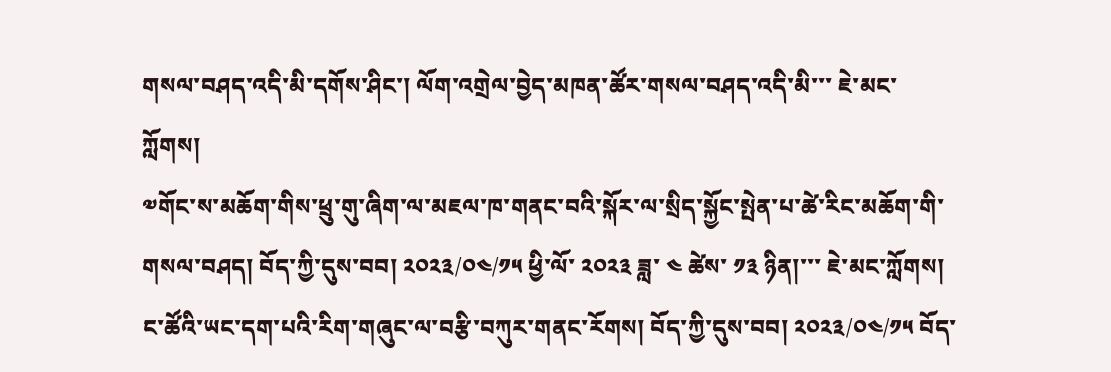གསལ་བཤད་འདི་མི་དགོས་ཤིང་། ལོག་འགྲེལ་བྱེད་མཁན་ཚོར་གསལ་བཤད་འདི་མི་་་ ཇེ་མང་ཀློགས།
༧གོང་ས་མཆོག་གིས་ཕྲུ་གུ་ཞིག་ལ་མཇལ་ཁ་གནང་བའི་སྐོར་ལ་སྲིད་སྐྱོང་སྤེན་པ་ཚེ་རིང་མཆོག་གི་གསལ་བཤད། བོད་ཀྱི་དུས་བབ། ༢༠༢༣/༠༤/༡༥ ཕྱི་ལོ་ ༢༠༢༣ ཟླ་ ༤ ཚེས་ ༡༣ ཉིན།་་་ ཇེ་མང་ཀློགས།
ང་ཚོའི་ཡང་དག་པའི་རིག་གཞུང་ལ་བརྩི་བཀུར་གནང་རོགས། བོད་ཀྱི་དུས་བབ། ༢༠༢༣/༠༤/༡༥ བོད་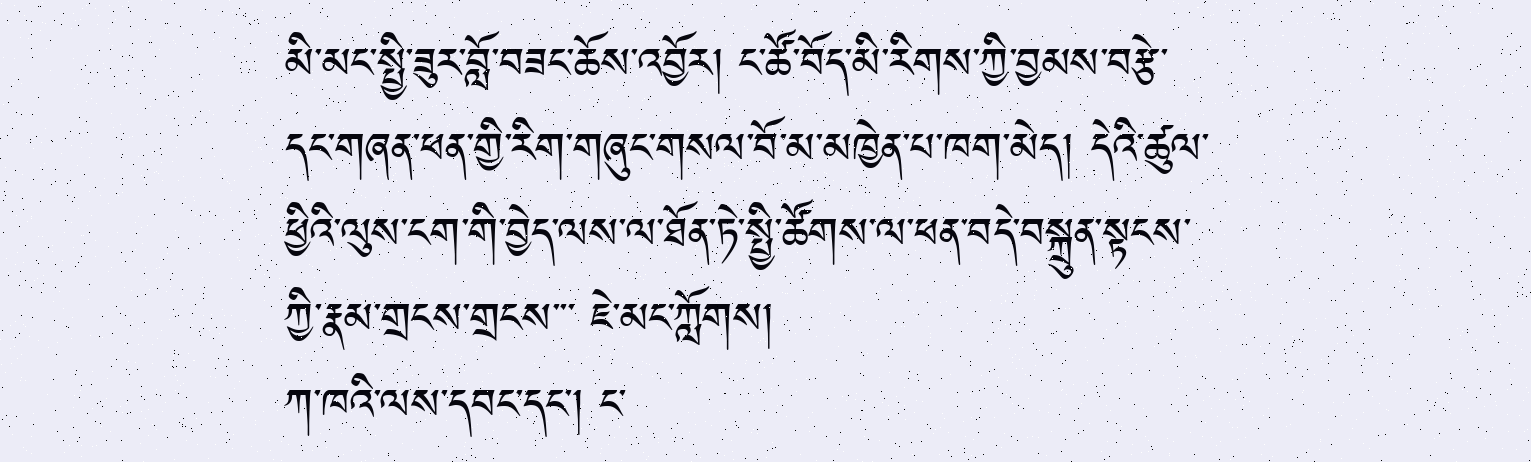མི་མང་སྤྱི་ཟུར་བློ་བཟང་ཆོས་འབྱོར། ང་ཚོ་བོད་མི་རིགས་ཀྱི་བྱམས་བརྩེ་དང་གཞན་ཕན་གྱི་རིག་གཞུང་གསལ་བོ་མ་མཁྱེན་པ་ཁག་མེད། དེའི་ཚུལ་ཕྱིའི་ལུས་ངག་གི་བྱེད་ལས་ལ་ཐོན་ཏེ་སྤྱི་ཚོགས་ལ་ཕན་བདེ་བསྐྲུན་སྟངས་ཀྱི་རྣམ་གྲངས་གྲངས་་་ ཇེ་མང་ཀློགས།
ཀ་ཁའི་ལས་དབང་དང་། ང་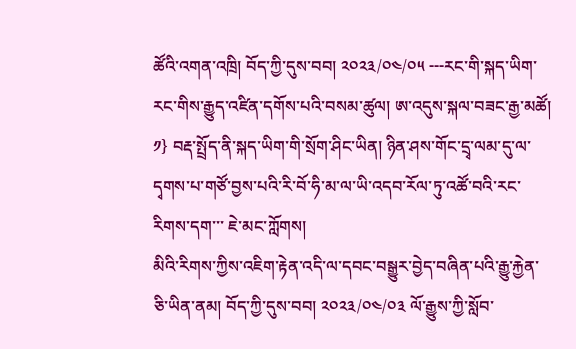ཚོའི་འགན་འཁྲི། བོད་ཀྱི་དུས་བབ། ༢༠༢༣/༠༤/༠༥ ---རང་གི་སྐད་ཡིག་རང་གིས་རྒྱུད་འཛིན་དགོས་པའི་བསམ་ཚུལ། ཨ་འདུས་སྐལ་བཟང་རྒྱ་མཚོ། ༡} བརྡ་སྤྲོད་ནི་སྐད་ཡིག་གི་སྲོག་ཤིང་ཡིན། ཉིན་ཤས་གོང་དྲྭ་ལམ་དུ་ལ་དྭགས་པ་གཙོ་བྱས་པའི་རི་བོ་ཧི་མ་ལ་ཡི་འདབ་རོལ་ཏུ་འཚོ་བའི་རང་རིགས་དག་་་ ཇེ་མང་ཀློགས།
མིའི་རིགས་ཀྱིས་འཇིག་རྟེན་འདི་ལ་དབང་བསྒྱུར་བྱེད་བཞིན་པའི་རྒྱུ་རྐྱེན་ཅི་ཡིན་ནམ། བོད་ཀྱི་དུས་བབ། ༢༠༢༣/༠༤/༠༣ ལོ་རྒྱུས་ཀྱི་སློབ་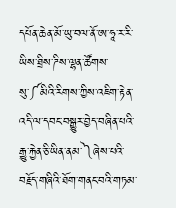དཔོན་ཆེན་མོ་ཡུ་བལ་ནོ་ཨ་ཧཱ་ར་རི་ཡིས་ཐྲིས་ཌིས་ལྷན་ཚོགས་སུ་༼མིའི་རིགས་ཀྱིས་འཇིག་རྟེན་འདི་ལ་དབང་བསྒྱུར་བྱེད་བཞིན་པའི་རྒྱུ་རྐྱེན་ཅི་ཡིན་ནམ་༽ཞེས་པའི་བརྗོད་གཞིའི་ཐོག་གནང་བའི་གཏམ་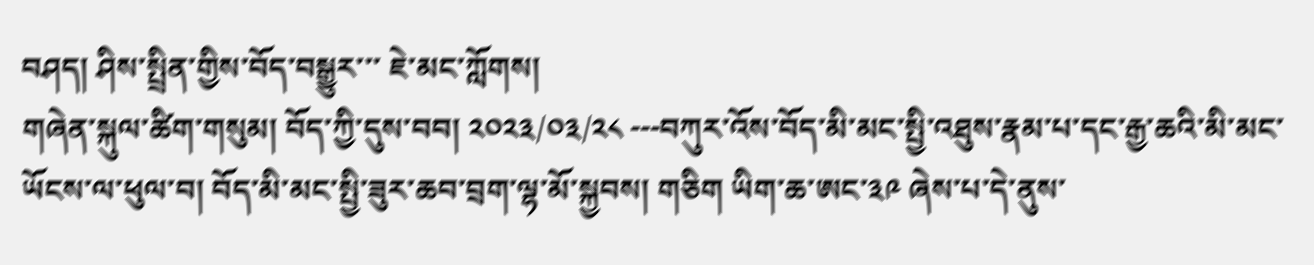བཤད། ཤིས་སྤྲིན་གྱིས་བོད་བསྒྱུར་་་ ཇེ་མང་ཀློགས།
གཞེན་སྐུལ་ཚིག་གསུམ། བོད་ཀྱི་དུས་བབ། ༢༠༢༣/༠༣/༢༨ ---བཀུར་འོས་བོད་མི་མང་སྤྱི་འཐུས་རྣམ་པ་དང་རྒྱ་ཆའི་མི་མང་ཡོངས་ལ་ཕུལ་བ། བོད་མི་མང་སྤྱི་ཟུར་ཆབ་བྲག་ལྷ་མོ་སྐྱབས། གཅིག ཡིག་ཆ་ཨང་༣༩ ཞེས་པ་དེ་ནུས་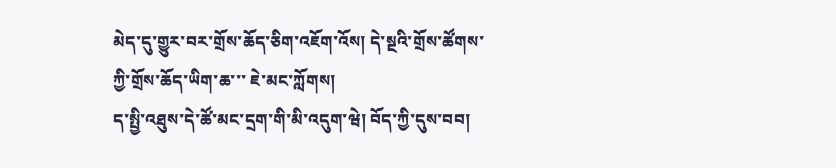མེད་དུ་གྱུར་བར་གྲོས་ཆོད་ཅིག་འཇོག་འོས། དེ་སྔའི་གྲོས་ཚོགས་ཀྱི་གྲོས་ཆོད་ཡིག་ཆ་་་ ཇེ་མང་ཀློགས།
ད་སྤྱི་འཐུས་དེ་ཚོ་མང་དྲག་གི་མི་འདུག་ཝེ། བོད་ཀྱི་དུས་བབ།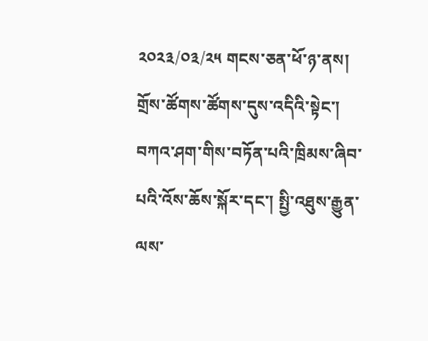༢༠༢༣/༠༣/༢༥ གངས་ཅན་ཕོ་ཉ་ནས། གྲོས་ཚོགས་ཚོགས་དུས་འདིའི་སྟེང་། བཀའ་ཤག་གིས་བཏོན་པའི་ཁྲིམས་ཞིབ་པའི་འོས་ཆོས་སྐོར་དང་། སྤྱི་འཐུས་རྒྱུན་ལས་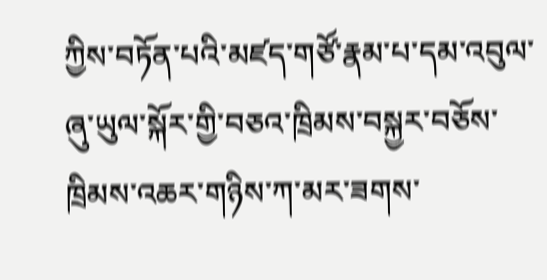ཀྱིས་བཏོན་པའི་མཛད་གཙོ་རྣམ་པ་དམ་འབུལ་ཞུ་ཡུལ་སྐོར་གྱི་བཅའ་ཁྲིམས་བསྐྱར་བཅོས་ཁྲིམས་འཆར་གཉིས་ཀ་མར་ཟགས་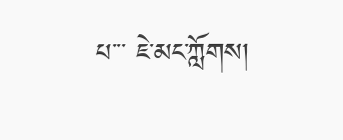པ་་་ ཇེ་མང་ཀློགས།